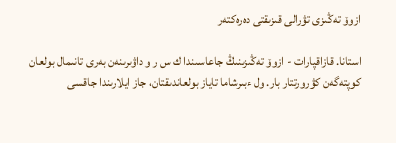ازوۆ تەڭىزى تۋرالى قىزىقتى دەرەكتەر

استانا. قازاقپارات - ازوۆ تەڭىزىنىڭ جاعاسىندا ك س ر و داۋىرىنەن بەرى تانىمال بولعان كوپتەگەن كۋرورتتار بار. ول ءبىرشاما تاياز بولعاندىقتان، جاز ايلارىندا جاقسى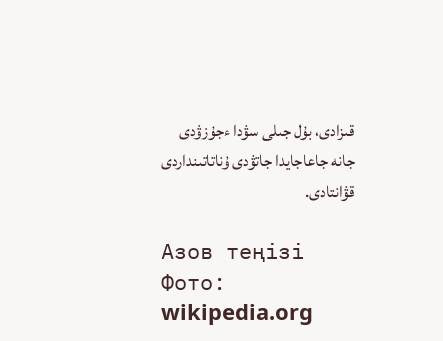قىزادى، بۇل جىلى سۋدا ءجۇزۋدى جانە جاعاجايدا جاتۋدى ۇناتاتىنداردى قۋانتادى.

Азов теңізі
Фото: wikipedia.org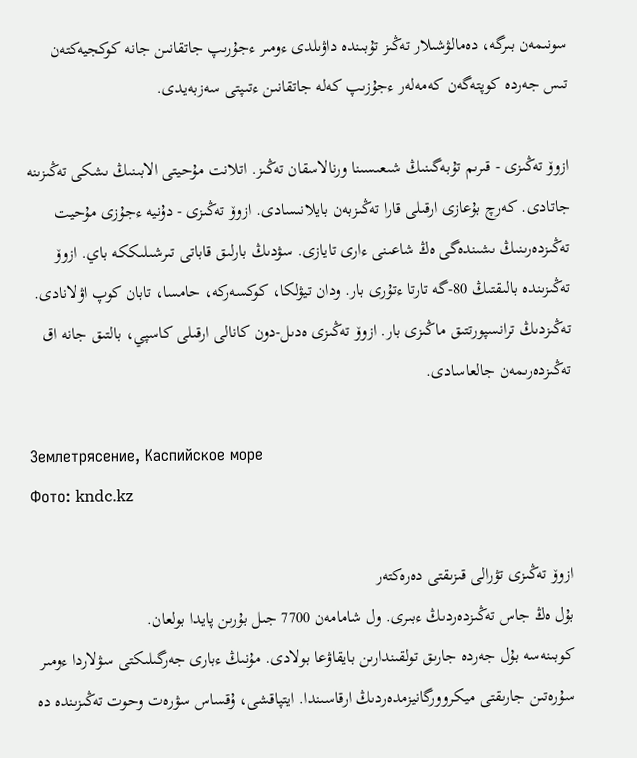سونىمەن بىرگە، دەمالۋشىلار تەڭىز تۇبىندە داۋىلدى ءومىر ءجۇرىپ جاتقانىن جانە كوكجيەكتەن تىس جەردە كوپتەگەن كەمەلەر ءجۇزىپ كەلە جاتقانىن ءتىپتى سەزبەيدى.

ازوۆ تەڭىزى - قىرىم تۇبەگىنىڭ شىعىسىنا ورنالاسقان تەڭىز. اتلانت مۇحيتى الابىنىڭ ىشكى تەڭىزىنە جاتادى. كەرچ بۇعازى ارقىلى قارا تەڭىزبەن بايلانىسادى. ازوۆ تەڭىزى - دۇنيە ءجۇزى مۇحيت تەڭىزدەرىنىڭ ىشىندەگى ەڭ شاعىنى ءارى تايازى. سۋدىڭ بارلىق قاباتى تىرشىلىككە باي. ازوۆ تەڭىزىندە بالىقتىڭ 80-گە تارتا ءتۇرى بار. ودان تيۋلكا، كوكسەركە، حامسا، تابان كوپ اۋلانادى. تەڭىزدىڭ ترانسپورتتىق ماڭىزى بار. ازوۆ تەڭىزى ەدىل-دون كانالى ارقىلى كاسپي، بالتىق جانە اق تەڭىزدەرىمەن جالعاسادى.

Землетрясение, Каспийское море
Фото: kndc.kz

ازوۆ تەڭىزى تۋرالى قىزىقتى دەرەكتەر
بۇل ەڭ جاس تەڭىزدەردىڭ ءبىرى. ول شامامەن 7700 جىل بۇرىن پايدا بولعان.
كوبىنەسە بۇل جەردە جارىق تولقىندارىن بايقاۋعا بولادى. مۇنىڭ ءبارى جەرگىلىكتى سۋلاردا ءومىر سۇرەتىن جارىقتى ميكروورگانيزمدەردىڭ ارقاسىندا. ايتپاقشى، ۇقساس سۋرەت وحوت تەڭىزىندە دە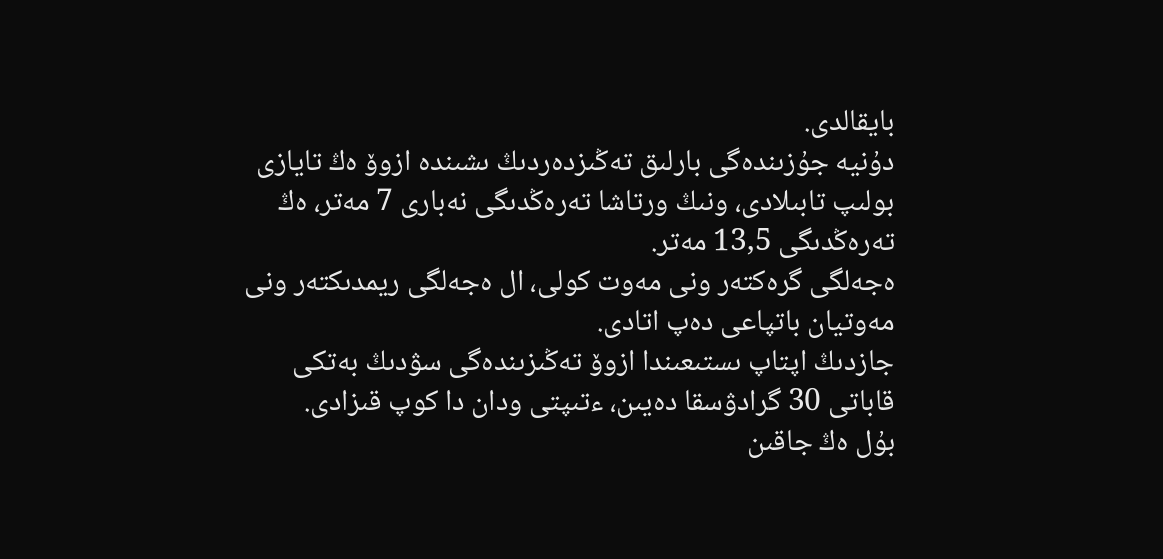بايقالدى.
دۇنيە جۇزىندەگى بارلىق تەڭىزدەردىڭ ىشىندە ازوۆ ەڭ تايازى بولىپ تابىلادى، ونىڭ ورتاشا تەرەڭدىگى نەبارى 7 مەتر، ەڭ تەرەڭدىگى 13,5 مەتر.
ەجەلگى گرەكتەر ونى مەوت كولى، ال ەجەلگى ريمدىكتەر ونى مەوتيان باتپاعى دەپ اتادى.
جازدىڭ اپتاپ ىستىعىندا ازوۆ تەڭىزىندەگى سۋدىڭ بەتكى قاباتى 30 گرادۋسقا دەيىن، ءتىپتى ودان دا كوپ قىزادى.
بۇل ەڭ جاقىن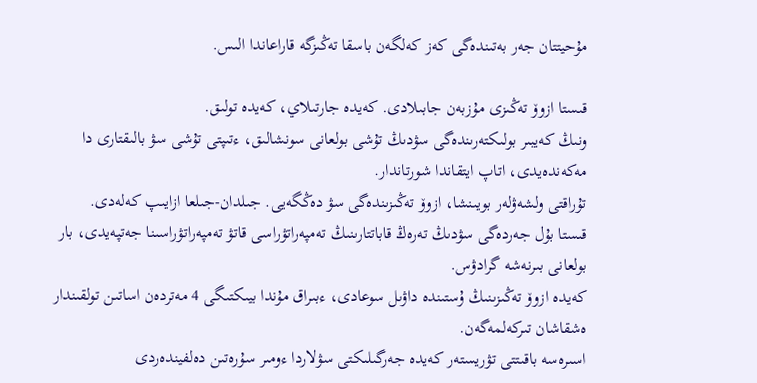مۇحيتتان جەر بەتىندەگى كەز كەلگەن باسقا تەڭىزگە قاراعاندا الىس.

قىستا ازوۆ تەڭىزى مۇزبەن جابىلادى. كەيدە جارتىلاي، كەيدە تولىق.
ونىڭ كەيبىر بولىكتەرىندەگى سۋدىڭ تۇشى بولعانى سونشالىق، ءتىپتى تۇشى سۋ بالىقتارى دا مەكەندەيدى، اتاپ ايتقاندا شورتاندار.
تۇراقتى ولشەۋلەر بويىنشا، ازوۆ تەڭىزىندەگى سۋ دەڭگەيى. جىلدان-جىلعا ازايىپ كەلەدى.
قىستا بۇل جەردەگى سۋدىڭ تەرەڭ قاباتتارىنىڭ تەمپەراتۋراسى قاتۋ تەمپەراتۋراسىنا جەتپەيدى، بار بولعانى بىرنەشە گرادۋس.
كەيدە ازوۆ تەڭىزىنىڭ ۇستىندە داۋىل سوعادى، ءبىراق مۇندا بيىكتىگى 4 مەتردەن اساتىن تولقىندار ەشقاشان تىركەلمەگەن.
اسىرەسە باقىتتى تۋريستەر كەيدە جەرگىلىكتى سۋلاردا ءومىر سۇرەتىن دەلفيندەردى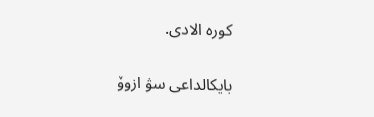كورە الادى.

بايكالداعى سۋ ازوۆ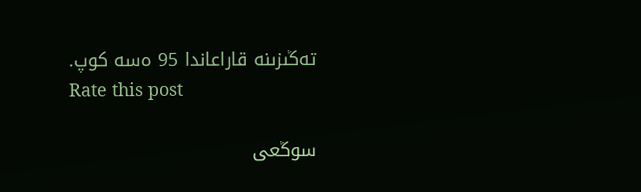تەڭىزىنە قاراعاندا 95 ەسە كوپ.
Rate this post

سوڭعى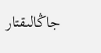جاڭالىقتار